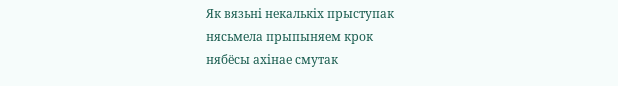Як вязьнi некалькiх прыступак
нясьмела прыпыняем крок
нябёсы ахiнае смутак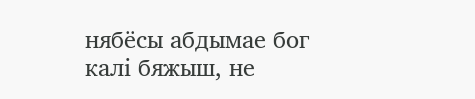нябёсы абдымае бог
калi бяжыш, не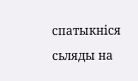спатыкнiся
сьляды на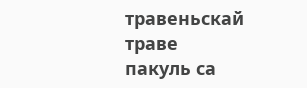травеньскай траве
пакуль са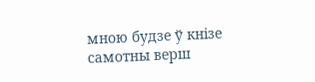мною будзе ў кнiзе
самотны верш